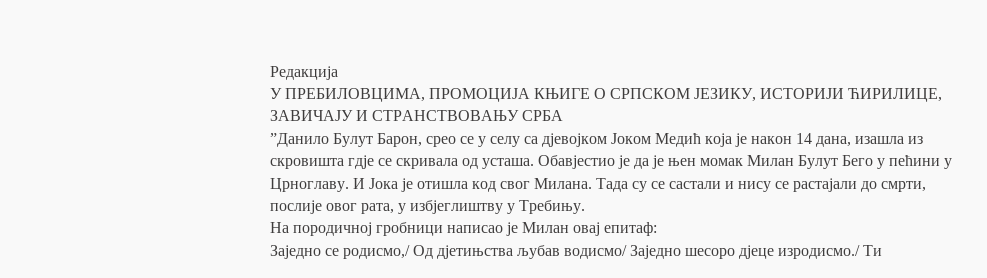Редакција
У ПРЕБИЛОВЦИМА, ПРОМОЦИЈА КЊИГЕ О СРПСКОМ ЈЕЗИКУ, ИСТОРИЈИ ЋИРИЛИЦЕ, ЗАВИЧАЈУ И СТРАНСТВОВАЊУ СРБА
”Данило Булут Барон, срео се у селу са дјевојком Јоком Медић која је након 14 дана, изашла из скровишта гдје се скривала од усташа. Обавјестио је да је њен момак Милан Булут Бего у пећини у Црноглаву. И Јока је отишла код свог Милана. Тада су се састали и нису се растајали до смрти, послије овог рата, у избјеглиштву у Требињу.
На породичној гробници написао је Милан овај епитаф:
Заједно се родисмо,/ Од дјетињства љубав водисмо/ Заједно шесоро дјеце изродисмо./ Ти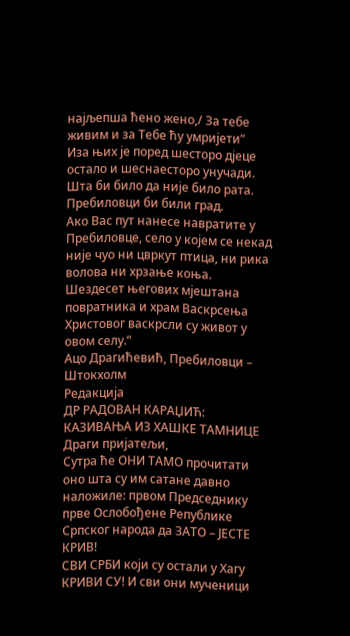најљепша ћено жено,/ За тебе живим и за Тебе ћу умријети”
Иза њих је поред шесторо дјеце остало и шеснаесторо унучади.
Шта би било да није било рата.
Пребиловци би били град.
Ако Вас пут нанесе навратите у Пребиловце, село у којем се некад није чуо ни цвркут птица, ни рика волова ни хрзање коња. Шездесет његових мјештана повратника и храм Васкрсења Христовог васкрсли су живот у овом селу.”
Ацо Драгићевић, Пребиловци – Штокхолм
Редакција
ДР РАДОВАН КАРАЏИЋ:
КАЗИВАЊА ИЗ ХАШКЕ ТАМНИЦЕ
Драги пријатељи,
Сутра ће ОНИ ТАМО прочитати оно шта су им сатане давно наложиле: првом Председнику прве Ослобођене Републике Српског народа да ЗАТО – ЈЕСТЕ КРИВ!
СВИ СРБИ који су остали у Хагу КРИВИ СУ! И сви они мученици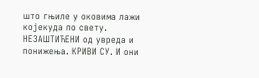што гњиле у оковима лажи којекуда по свету. НЕЗАШТИЋЕНИ од увреда и понижења. КРИВИ СУ. И они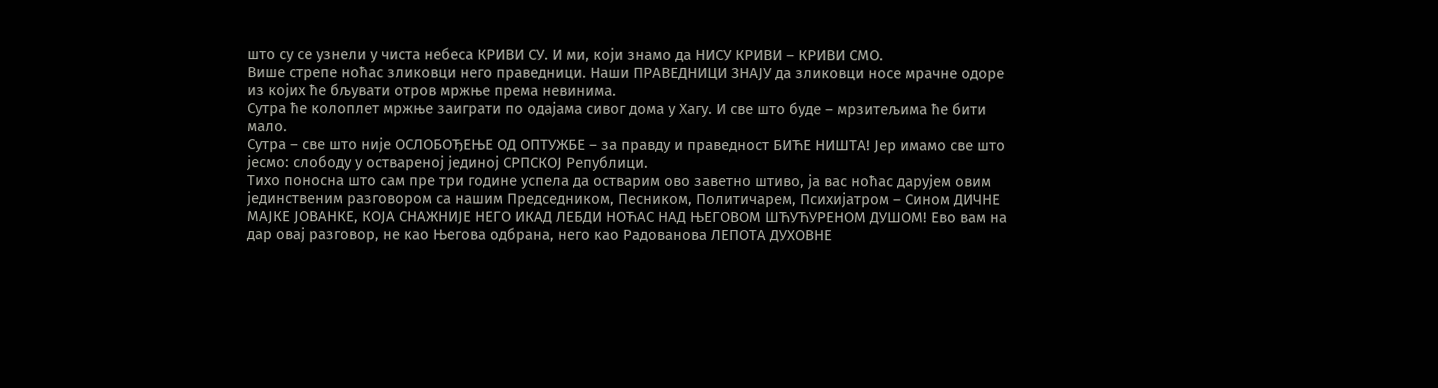што су се узнели у чиста небеса КРИВИ СУ. И ми, који знамо да НИСУ КРИВИ – КРИВИ СМО.
Више стрепе ноћас зликовци него праведници. Наши ПРАВЕДНИЦИ ЗНАЈУ да зликовци носе мрачне одоре из којих ће бљувати отров мржње према невинима.
Сутра ће колоплет мржње заиграти по одајама сивог дома у Хагу. И све што буде – мрзитељима ће бити мало.
Сутра – све што није ОСЛОБОЂЕЊЕ ОД ОПТУЖБЕ – за правду и праведност БИЋЕ НИШТА! Јер имамо све што јесмо: слободу у оствареној јединој СРПСКОЈ Републици.
Тихо поносна што сам пре три године успела да остварим ово заветно штиво, ја вас ноћас дарујем овим јединственим разговором са нашим Председником, Песником, Политичарем, Психијатром – Сином ДИЧНЕ МАЈКЕ ЈОВАНКЕ, КОЈА СНАЖНИЈЕ НЕГО ИКАД ЛЕБДИ НОЋАС НАД ЊЕГОВОМ ШЋУЋУРЕНОМ ДУШОМ! Ево вам на дар овај разговор, не као Његова одбрана, него као Радованова ЛЕПОТА ДУХОВНЕ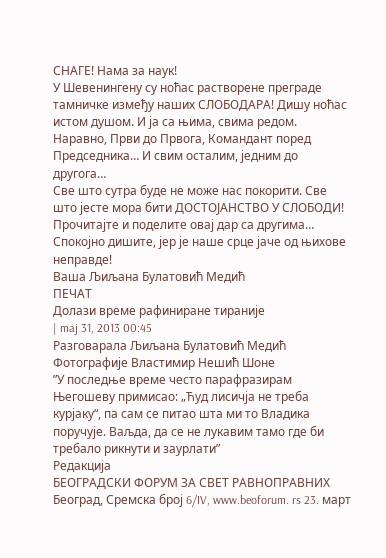СНАГЕ! Нама за наук!
У Шевенингену су ноћас растворене преграде тамничке између наших СЛОБОДАРА! Дишу ноћас истом душом. И ја са њима, свима редом. Наравно, Први до Првога, Командант поред Председника… И свим осталим, једним до другога…
Све што сутра буде не може нас покорити. Све што јесте мора бити ДОСТОЈАНСТВО У СЛОБОДИ!
Прочитајте и поделите овај дар са другима…
Спокојно дишите, јер је наше срце јаче од њихове неправде!
Ваша Љиљана Булатовић Медић
ПЕЧАТ
Долази време рафиниране тираније
| maj 31, 2013 00:45
Разговарала Љиљана Булатовић Медић Фотографије Властимир Нешић Шоне
”У последње време често парафразирам Његошеву примисао: „Ћуд лисичја не треба курјаку“, па сам се питао шта ми то Владика поручује. Ваљда, да се не лукавим тамо где би требало рикнути и заурлати”
Редакција
БЕОГРАДСКИ ФОРУМ ЗА СВЕТ РАВНОПРАВНИХ
Београд, Сремска број 6/IV, www.beoforum. rs 23. март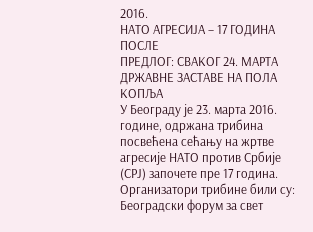2016.
НАТО АГРЕСИЈА – 17 ГОДИНА ПОСЛЕ
ПРЕДЛОГ: СВАКОГ 24. МАРТА ДРЖАВНЕ ЗАСТАВЕ НА ПОЛА КОПЉА
У Београду је 23. марта 2016. године, одржана трибина посвећена сећању на жртве агресије НАТО против Србије (СРЈ) започете пре 17 година. Организатори трибине били су: Београдски форум за свет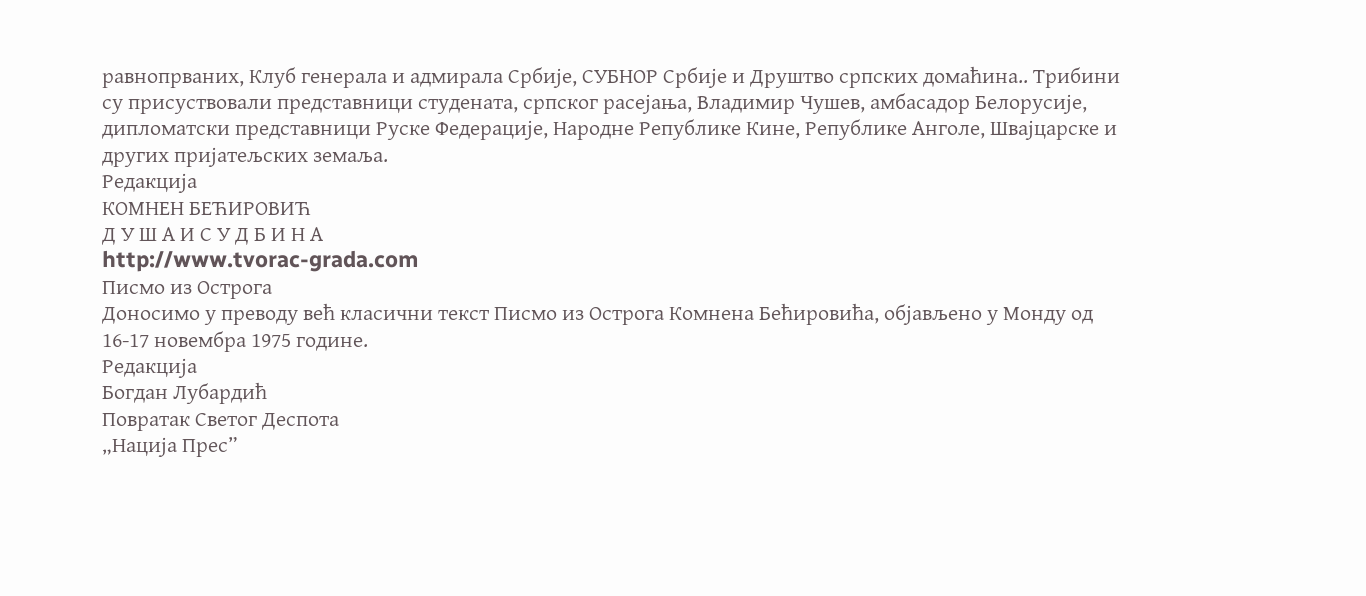равнопрваних, Клуб генерала и адмирала Србије, СУБНОР Србије и Друштво српских домаћина.. Трибини су присуствовали представници студената, српског расејања, Владимир Чушев, амбасадор Белорусије, дипломатски представници Руске Федерације, Народне Републике Кине, Републике Анголе, Швајцарске и других пријатељских земаља.
Редакција
КОМНЕН БЕЋИРОВИЋ
Д У Ш А И С У Д Б И Н А
http://www.tvorac-grada.com
Писмо из Острога
Доносимо у преводу већ класични текст Писмо из Острога Комнена Бећировића, објављено у Монду од 16-17 новембра 1975 године.
Редакција
Богдан Лубардић
Повратак Светог Деспота
„Нација Прес”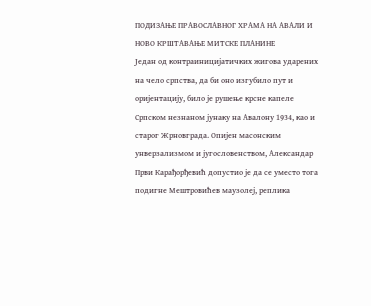ПОДИЗАЊЕ ПРАВОСЛАВНОГ ХРАМА НА АВАЛИ И НОВО КРШТАВАЊЕ МИТСКЕ ПЛАНИНЕ
Један од контраиницијатичких жигова ударених на чело српства, да би оно изгубило пут и оријентацију, било је рушење крсне капеле Српском незнаном јунаку на Авалону 1934, као и старог Жрновграда. Опијен масонским унверзализмом и југословенством, Александар Први Карађорђевић допустио је да се уместо тога подигне Мештровићев маузолеј, реплика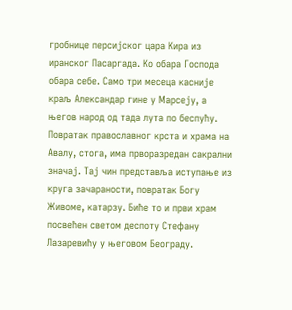гробнице персијског цара Кира из иранског Пасаргада. Ко обара Господа обара себе. Само три месеца касније краљ Александар гине у Марсеју, а његов народ од тада лута по беспућу. Повратак православног крста и храма на Авалу, стога, има прворазредан сакрални значај. Тај чин представља иступање из круга зачараности, повратак Богу Живоме, катарзу. Биће то и први храм посвећен светом деспоту Стефану Лазаревићу у његовом Београду.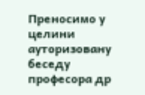Преносимо у целини ауторизовану беседу професора др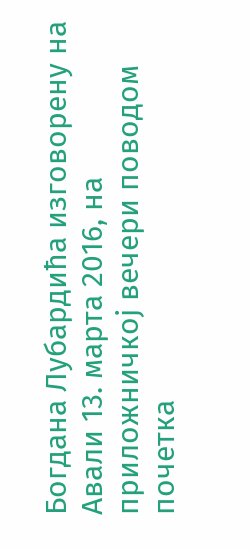Богдана Лубардића изговорену на Авали 13. марта 2016, на приложничкој вечери поводом почетка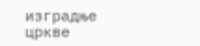изградње цркве